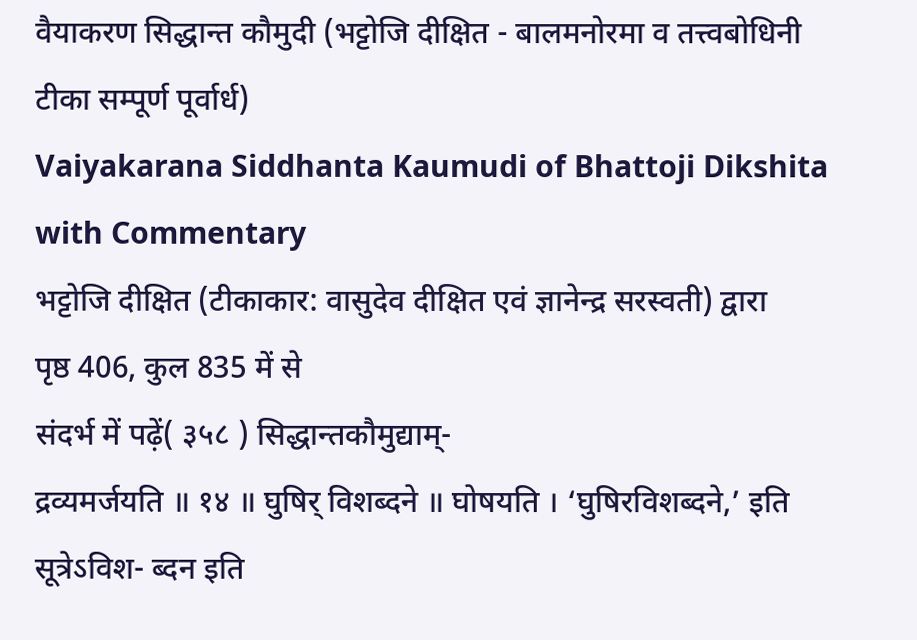वैयाकरण सिद्धान्त कौमुदी (भट्टोजि दीक्षित - बालमनोरमा व तत्त्वबोधिनी टीका सम्पूर्ण पूर्वार्ध)
Vaiyakarana Siddhanta Kaumudi of Bhattoji Dikshita with Commentary
भट्टोजि दीक्षित (टीकाकार: वासुदेव दीक्षित एवं ज्ञानेन्द्र सरस्वती) द्वारा
पृष्ठ 406, कुल 835 में से
संदर्भ में पढ़ें( ३५८ ) सिद्धान्तकौमुद्याम्-
द्रव्यमर्जयति ॥ १४ ॥ घुषिर् विशब्दने ॥ घोषयति । ‘घुषिरविशब्दने,’ इति सूत्रेऽविश- ब्दन इति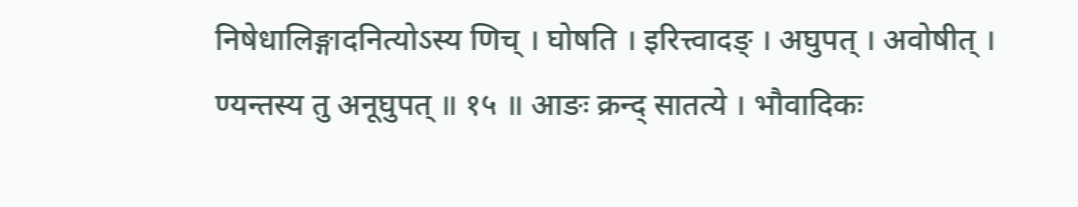निषेधालिङ्गादनित्योऽस्य णिच् । घोषति । इरित्त्वादङ् । अघुपत् । अवोषीत् । ण्यन्तस्य तु अनूघुपत् ॥ १५ ॥ आङः क्रन्द् सातत्ये । भौवादिकः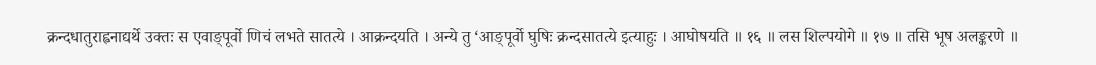क्रन्दधातुराह्वनाद्यर्थे उक्तः स एवाङ्पूर्वो णिचं लभते सातत्ये । आक्रन्दयति । अन्ये तु ‘आङ्पूर्वो घुषिः क्रन्दसातत्ये इत्याहुः । आघोषयति ॥ १६ ॥ लस शिल्पयोगे ॥ १७ ॥ तसि भूष अलङ्करणे ॥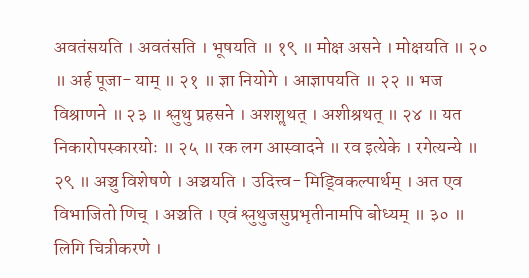अवतंसयति । अवतंसति । भूषयति ॥ १९ ॥ मोक्ष असने । मोक्षयति ॥ २० ॥ अर्ह पूजा- याम् ॥ २१ ॥ ज्ञा नियोगे । आज्ञापयति ॥ २२ ॥ भज विश्राणने ॥ २३ ॥ श्लुथु प्रहसने । अशशॢथत् । अशीश्रथत् ॥ २४ ॥ यत निकारोपस्कारयोः ॥ २५ ॥ रक लग आस्वादने ॥ रव इत्येके । रगेत्यन्ये ॥ २९ ॥ अञ्चु विशेषणे । अञ्चयति । उदित्त्व- मिड्विकल्पार्थम् । अत एव विभाजितो णिच् । अञ्चति । एवं श्लुथुजसुप्रभृतीनामपि बोध्यम् ॥ ३० ॥ लिगि चित्रीकरणे ।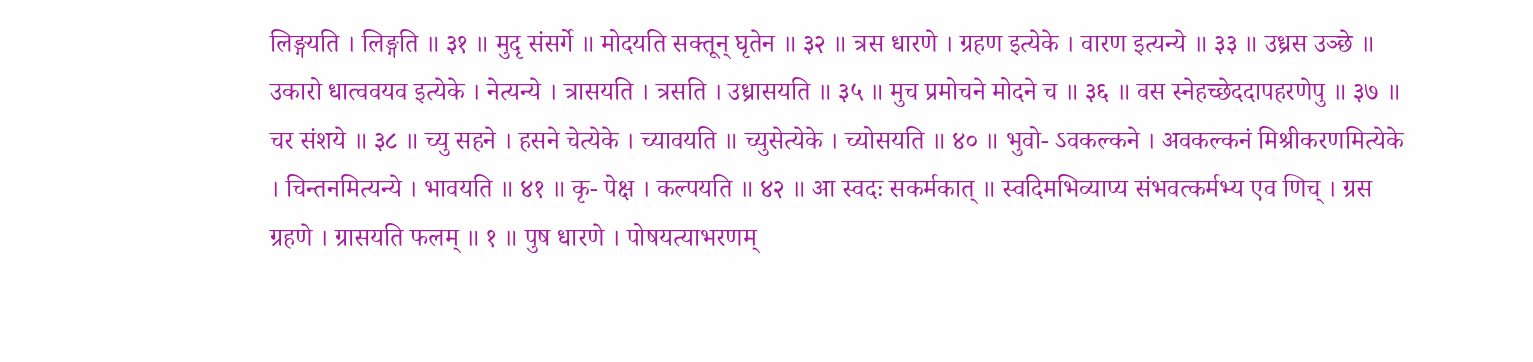लिङ्गयति । लिङ्गति ॥ ३१ ॥ मुदृ संसर्गे ॥ मोदयति सक्तून् घृतेन ॥ ३२ ॥ त्रस धारणे । ग्रहण इत्येके । वारण इत्यन्ये ॥ ३३ ॥ उध्रस उञ्छे ॥ उकारो धात्ववयव इत्येके । नेत्यन्ये । त्रासयति । त्रसति । उध्रासयति ॥ ३५ ॥ मुच प्रमोचने मोदने च ॥ ३६ ॥ वस स्नेहच्छेददापहरणेपु ॥ ३७ ॥ चर संशये ॥ ३८ ॥ च्यु सहने । हसने चेत्येके । च्यावयति ॥ च्युसेत्येके । च्योसयति ॥ ४० ॥ भुवो- ऽवकल्कने । अवकल्कनं मिश्रीकरणमित्येके । चिन्तनमित्यन्ये । भावयति ॥ ४१ ॥ कृ- पेक्ष । कल्पयति ॥ ४२ ॥ आ स्वदः सकर्मकात् ॥ स्वदिमभिव्याप्य संभवत्कर्मभ्य एव णिच् । ग्रस ग्रहणे । ग्रासयति फलम् ॥ १ ॥ पुष धारणे । पोषयत्याभरणम्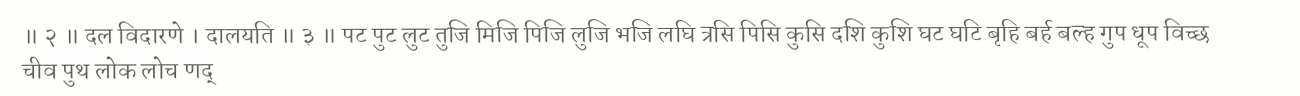॥ २ ॥ दल विदारणे । दालयति ॥ ३ ॥ पट पुट लुट तुजि मिजि पिजि लुजि भजि लघि त्रसि पिसि कुसि दशि कुशि घट घटि बृहि बर्ह बल्ह गुप धूप विच्छ चीव पुथ लोक लोच णद्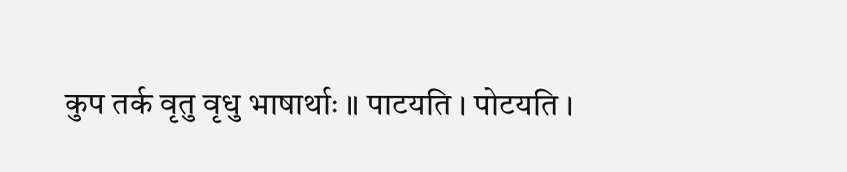कुप तर्क वृतु वृधु भाषार्थाः ॥ पाटयति । पोटयति ।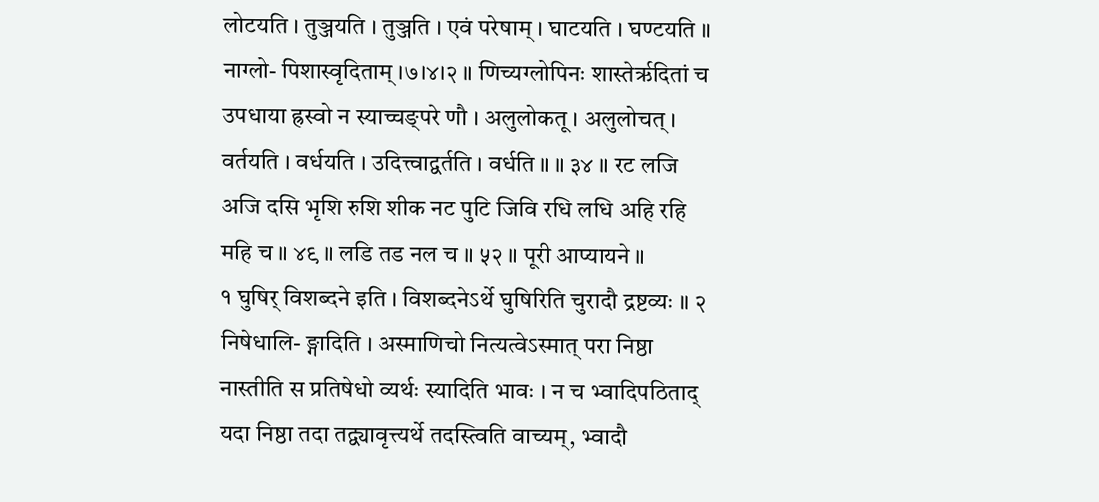लोटयति । तुञ्जयति । तुञ्जति । एवं परेषाम् । घाटयति । घण्टयति ॥ नाग्लो- पिशास्वृदिताम् ।७।४।२ ॥ णिच्यग्लोपिनः शास्तेर्ऋदितां च उपधाया ह्रस्वो न स्याच्चङ्परे णौ । अलुलोकतू । अलुलोचत् । वर्तयति । वर्धयति । उदित्त्वाद्वर्तति । वर्धति ॥ ॥ ३४ ॥ रट लजि अजि दसि भृशि रुशि शीक नट पुटि जिवि रधि लधि अहि रहि महि च ॥ ४९ ॥ लडि तड नल च ॥ ५२ ॥ पूरी आप्यायने ॥
१ घुषिर् विशब्दने इति । विशब्दनेऽर्थे घुषिरिति चुरादौ द्रष्टव्यः ॥ २ निषेधालि- ङ्गादिति । अस्माणिचो नित्यत्वेऽस्मात् परा निष्ठा नास्तीति स प्रतिषेधो व्यर्थः स्यादिति भावः । न च भ्वादिपठिताद् यदा निष्ठा तदा तद्व्यावृत्त्यर्थे तदस्त्विति वाच्यम्, भ्वादौ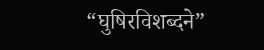“घुषिरविशब्दने”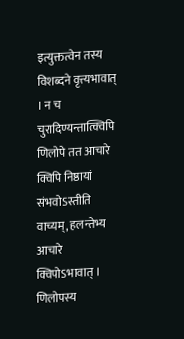इत्युक्तत्वेन तस्य विशब्दने वृत्त्यभावात् । न च चुरादिण्यन्तात्क्विपि णिलोपे तत आचारे क्विपि निष्ठायां संभवोऽस्तीति वाच्यम्, हलन्तेभ्य आचारे क्विपोऽभावात् । णिलोपस्य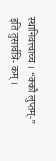स्थानिवत्त्वाच्च । “क्कौ लुप्तम्-” इति तुसार्वत्रि- कम् ।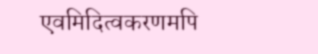एवमिदित्वकरणमपि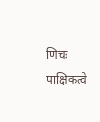णिचः पाक्षिकत्वे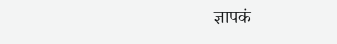ज्ञापकं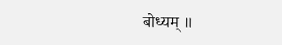बोध्यम् ॥